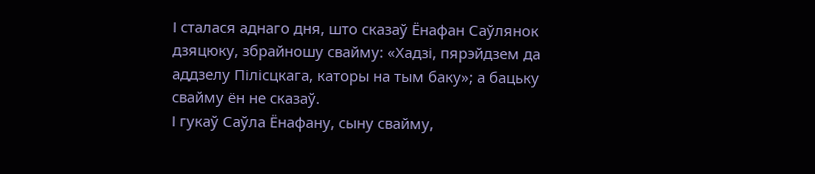І сталася аднаго дня, што сказаў Ёнафан Саўлянок дзяцюку, збрайношу свайму: «Хадзі, пярэйдзем да аддзелу Пілісцкага, каторы на тым баку»; а бацьку свайму ён не сказаў.
І гукаў Саўла Ёнафану, сыну свайму,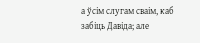а ўсім слугам сваім, каб забіць Давіда; але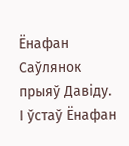Ёнафан Саўлянок прыяў Давіду.
І ўстаў Ёнафан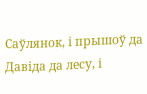Саўлянок, і прышоў да Давіда да лесу, і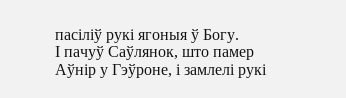пасіліў рукі ягоныя ў Богу.
І пачуў Саўлянок, што памер Аўнір у Гэўроне, і замлелі рукі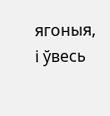ягоныя, і ўвесь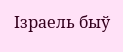Ізраель быў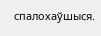спалохаўшыся.